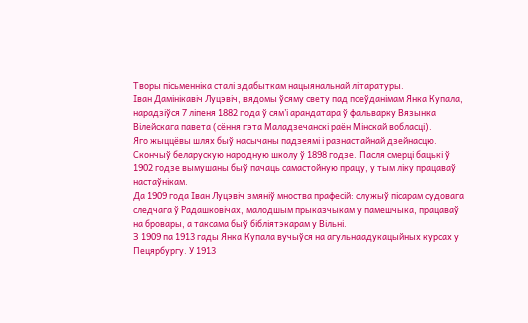Творы пісьменніка сталі здабыткам нацыянальнай літаратуры.
Іван Дамінікавіч Луцэвіч, вядомы ўсяму свету пад псеўданімам Янка Купала, нарадзіўся 7 ліпеня 1882 года ў сям’і арандатара ў фальварку Вязынка Вілейскага павета (сёння гэта Маладзечанскі раён Мінскай вобласці).
Яго жыццёвы шлях быў насычаны падзеямі і разнастайнай дзейнасцю. Скончыў беларускую народную школу ў 1898 годзе. Пасля смерці бацькі ў 1902 годзе вымушаны быў пачаць самастойную працу, у тым ліку працаваў настаўнікам.
Да 1909 года Іван Луцэвіч змяніў мноства прафесій: служыў пісарам судовага следчага ў Радашковічах, малодшым прыказчыкам у памешчыка, працаваў на бровары, а таксама быў бібліятэкарам у Вільні.
З 1909 па 1913 гады Янка Купала вучыўся на агульнаадукацыйных курсах у Пецярбургу. У 1913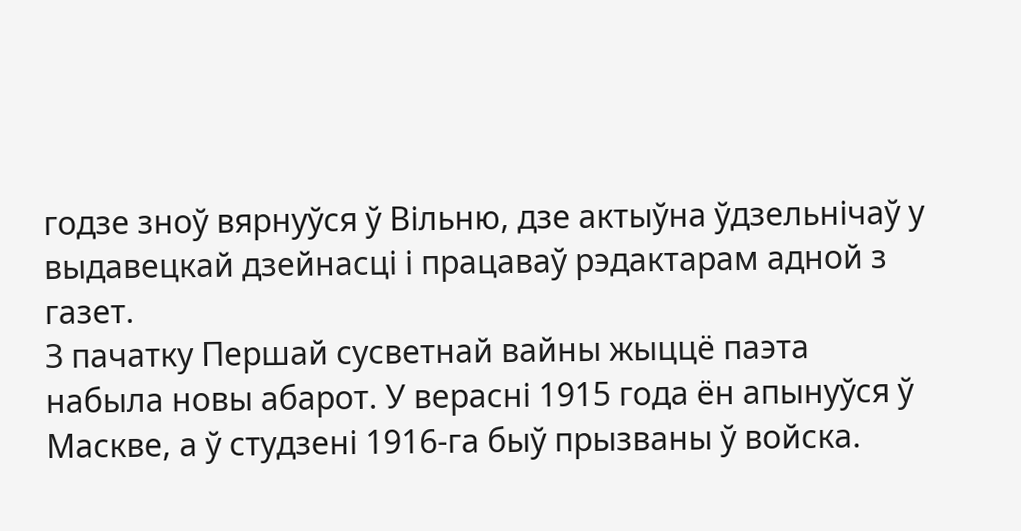годзе зноў вярнуўся ў Вільню, дзе актыўна ўдзельнічаў у выдавецкай дзейнасці і працаваў рэдактарам адной з газет.
З пачатку Першай сусветнай вайны жыццё паэта набыла новы абарот. У верасні 1915 года ён апынуўся ў Маскве, а ў студзені 1916-га быў прызваны ў войска.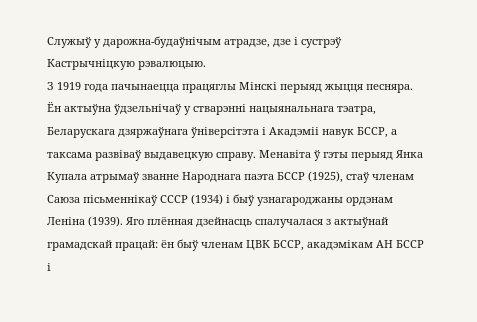Служыў у дарожна-будаўнічым атрадзе, дзе і сустрэў Кастрычніцкую рэвалюцыю.
З 1919 года пачынаецца працяглы Мінскі перыяд жыцця песняра. Ён актыўна ўдзельнічаў у стварэнні нацыянальнага тэатра, Беларускага дзяржаўнага ўніверсітэта і Акадэміі навук БССР, а таксама развіваў выдавецкую справу. Менавіта ў гэты перыяд Янка Купала атрымаў званне Народнага паэта БССР (1925), стаў членам Саюза пісьменнікаў СССР (1934) і быў узнагароджаны ордэнам Леніна (1939). Яго плённая дзейнасць спалучалася з актыўнай грамадскай працай: ён быў членам ЦВК БССР, акадэмікам АН БССР і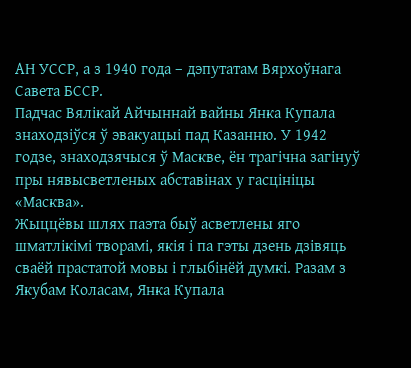АН УССР, а з 1940 года – дэпутатам Вярхоўнага Савета БССР.
Падчас Вялікай Айчыннай вайны Янка Купала знаходзіўся ў эвакуацыі пад Казанню. У 1942 годзе, знаходзячыся ў Маскве, ён трагічна загінуў пры нявысветленых абставінах у гасцініцы «Масква».
Жыццёвы шлях паэта быў асветлены яго шматлікімі творамі, якія і па гэты дзень дзівяць сваёй прастатой мовы і глыбінёй думкі. Разам з Якубам Коласам, Янка Купала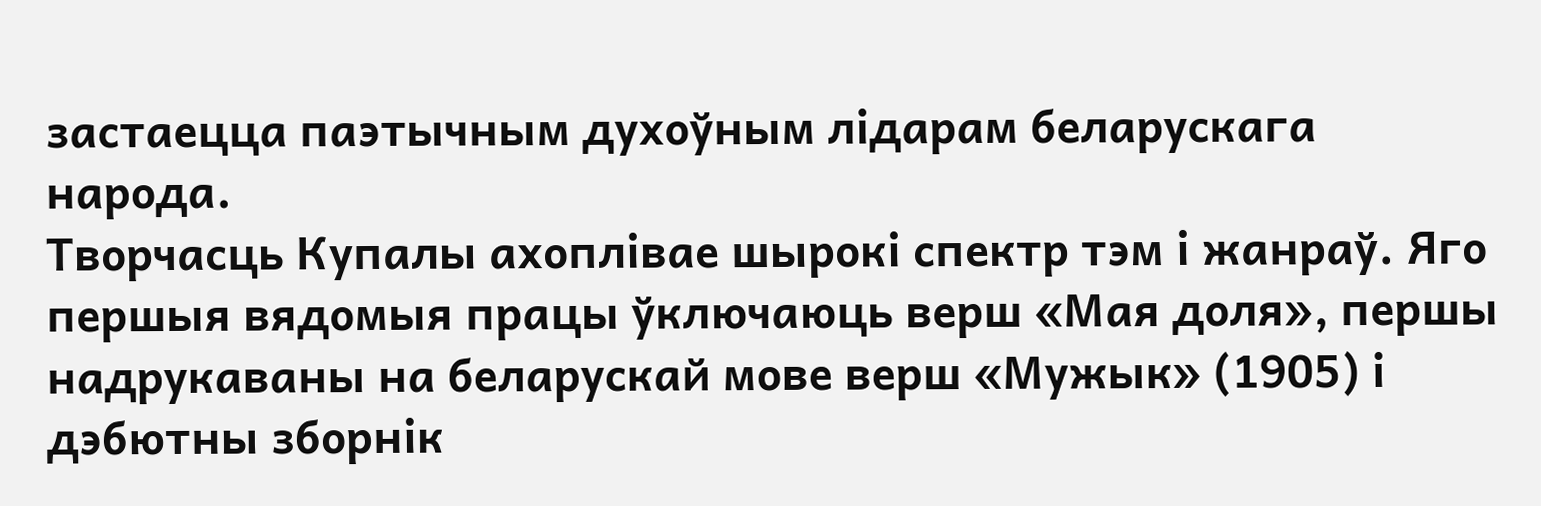застаецца паэтычным духоўным лідарам беларускага народа.
Творчасць Купалы ахоплівае шырокі спектр тэм і жанраў. Яго першыя вядомыя працы ўключаюць верш «Мая доля», першы надрукаваны на беларускай мове верш «Мужык» (1905) і дэбютны зборнік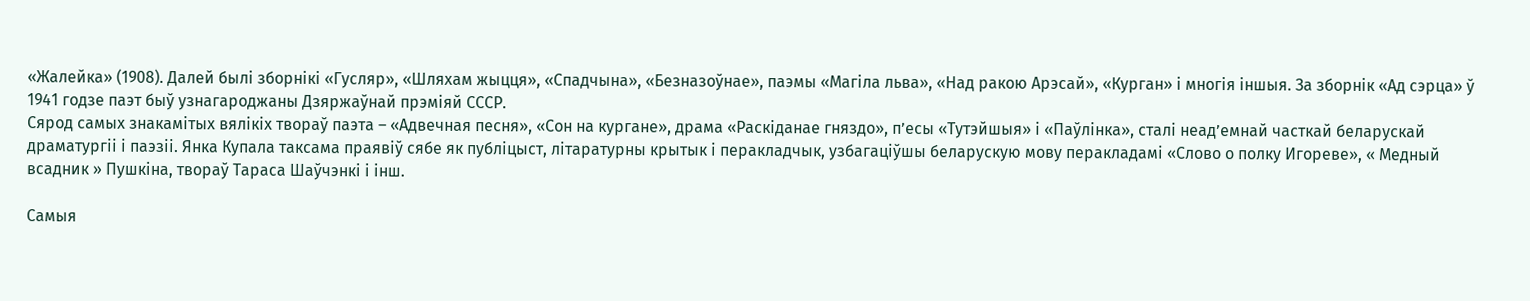«Жалейка» (1908). Далей былі зборнікі «Гусляр», «Шляхам жыцця», «Спадчына», «Безназоўнае», паэмы «Магіла льва», «Над ракою Арэсай», «Курган» і многія іншыя. За зборнік «Ад сэрца» ў 1941 годзе паэт быў узнагароджаны Дзяржаўнай прэміяй СССР.
Сярод самых знакамітых вялікіх твораў паэта – «Адвечная песня», «Сон на кургане», драма «Раскіданае гняздо», п’есы «Тутэйшыя» і «Паўлінка», сталі неад’емнай часткай беларускай драматургіі і паэзіі. Янка Купала таксама праявіў сябе як публіцыст, літаратурны крытык і перакладчык, узбагаціўшы беларускую мову перакладамі «Слово о полку Игореве», « Медный всадник » Пушкіна, твораў Тараса Шаўчэнкі і інш.

Самыя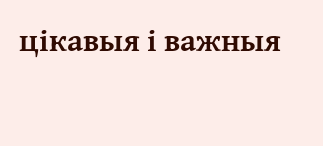цікавыя і важныя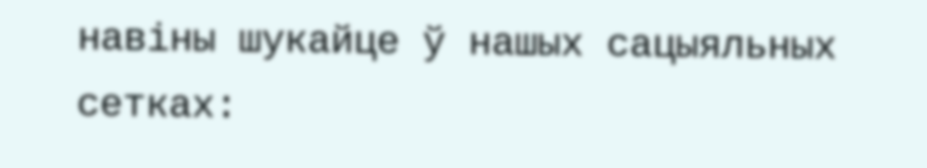навіны шукайце ў нашых сацыяльных сетках: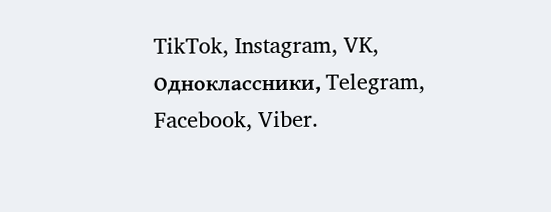TikTok, Instagram, VK, Одноклассники, Telegram, Facebook, Viber.